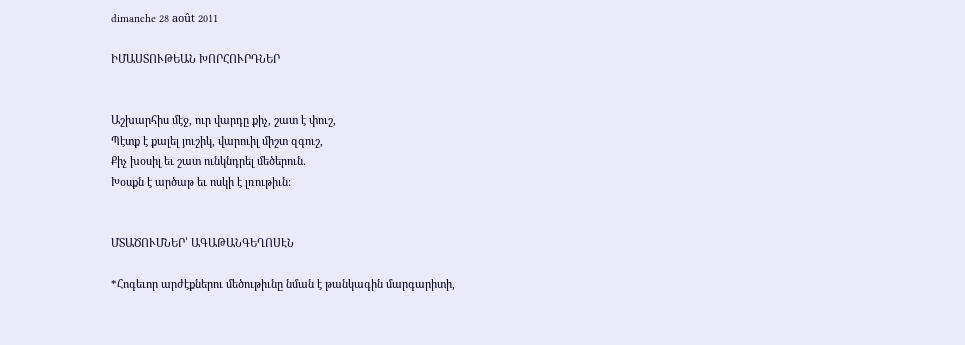dimanche 28 août 2011

ԻՄԱՍՏՈՒԹԵԱՆ ԽՈՐՀՈՒՐԴՆԵՐ


Աշխարհիս մէջ, ուր վարդը քիչ, շատ է փուշ,
Պէտք է քալել յուշիկ, վարուիլ միշտ զգուշ,
Քիչ խօսիլ եւ շատ ունկնդրել մեծերուն.
Խօսքն է արծաթ եւ ոսկի է լռութիւն:


ՄՏԱԾՈՒՄՆԵՐ՝ ԱԳԱԹԱՆԳԵՂՈՍԷՆ

*Հոգեւոր արժէքներու մեծութիւնը նման է թանկագին մարգարիտի,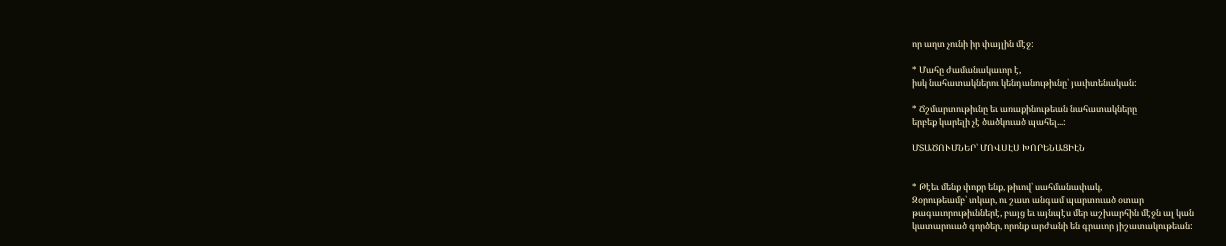որ աղտ չունի իր փայլին մէջ:

* Մահը ժամանակաւոր է,
իսկ նահատակներու կենդանութիւնը՝ յաւիտենական:

* Ճշմարտութիւնը եւ առաքինութեան նահատակները
երբեք կարելի չէ ծածկուած պահել...:

ՄՏԱԾՈՒՄՆԵՐ՝ ՄՈՎՍԷՍ ԽՈՐԵՆԱՑԻԷՆ


* Թէեւ մենք փոքր ենք, թիւով՝ սահմանափակ,
Զօրութեամբ՝ տկար, ու շատ անգամ պարտուած օտար
թագաւորութիւններէ, բայց եւ այնպէս մեր աշխարհին մէջն ալ կան
կատարուած գործեր, որոնք արժանի են գրաւոր յիշատակութեան: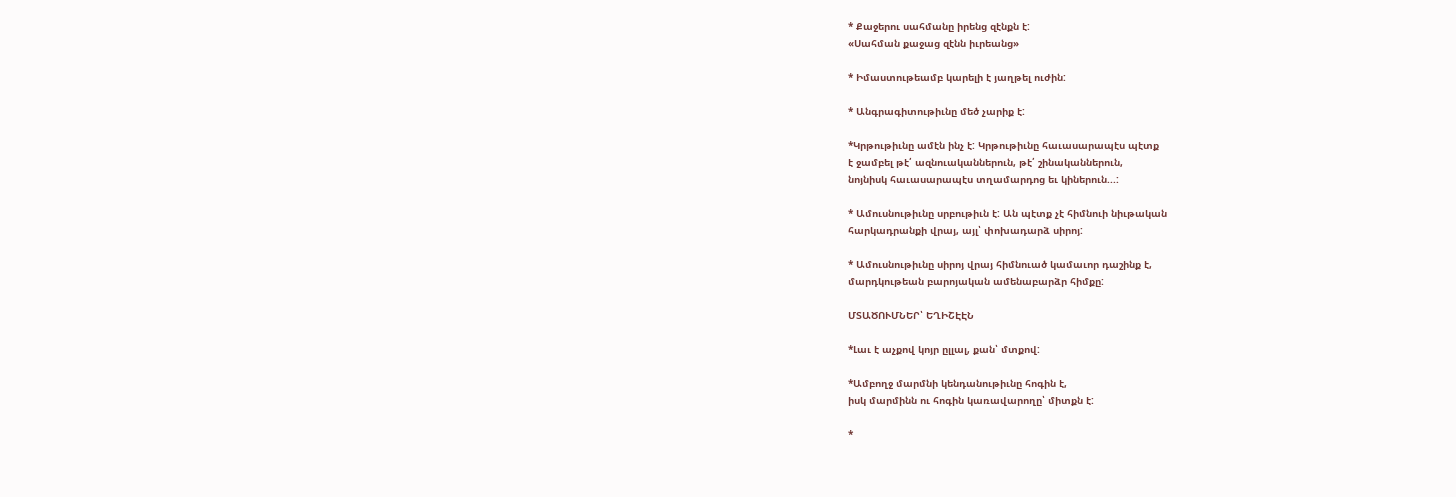* Քաջերու սահմանը իրենց զէնքն է:
«Սահման քաջաց զէնն իւրեանց»

* Իմաստութեամբ կարելի է յաղթել ուժին:

* Անգրագիտութիւնը մեծ չարիք է:

*Կրթութիւնը ամէն ինչ է: Կրթութիւնը հաւասարապէս պէտք
է ջամբել թէ՛ ազնուականներուն, թէ՛ շինականներուն,
նոյնիսկ հաւասարապէս տղամարդոց եւ կիներուն...:

* Ամուսնութիւնը սրբութիւն է: Ան պէտք չէ հիմնուի նիւթական
հարկադրանքի վրայ, այլ՝ փոխադարձ սիրոյ:

* Ամուսնութիւնը սիրոյ վրայ հիմնուած կամաւոր դաշինք է,
մարդկութեան բարոյական ամենաբարձր հիմքը:

ՄՏԱԾՈՒՄՆԵՐ՝ ԵՂԻՇԷԷՆ

*Լաւ է աչքով կոյր ըլլալ, քան՝ մտքով:

*Ամբողջ մարմնի կենդանութիւնը հոգին է,
իսկ մարմինն ու հոգին կառավարողը՝ միտքն է:

*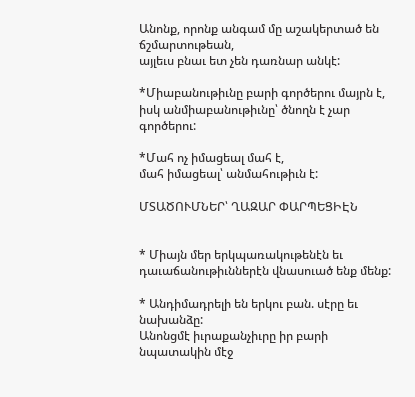Անոնք, որոնք անգամ մը աշակերտած են ճշմարտութեան,
այլեւս բնաւ ետ չեն դառնար անկէ:

*Միաբանութիւնը բարի գործերու մայրն է,
իսկ անմիաբանութիւնը՝ ծնողն է չար գործերու:

*Մահ ոչ իմացեալ մահ է,
մահ իմացեալ՝ անմահութիւն է:

ՄՏԱԾՈՒՄՆԵՐ՝ ՂԱԶԱՐ ՓԱՐՊԵՑԻԷՆ


* Միայն մեր երկպառակութենէն եւ
դաւաճանութիւններէն վնասուած ենք մենք:

* Անդիմադրելի են երկու բան. սէրը եւ նախանձը:
Անոնցմէ իւրաքանչիւրը իր բարի նպատակին մէջ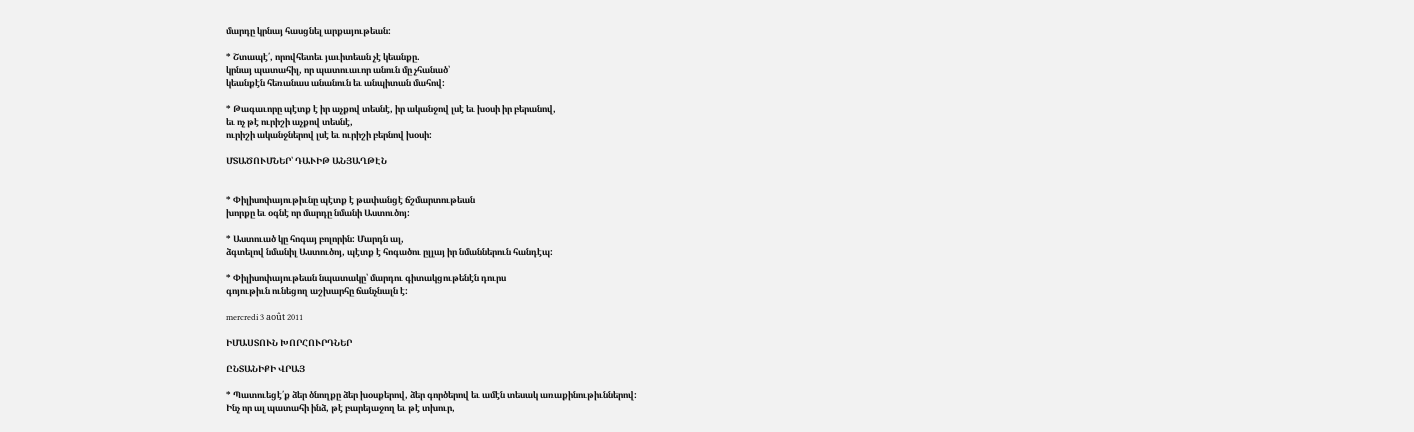մարդը կրնայ հասցնել արքայութեան:

* Շտապէ՛, որովհետեւ յաւիտեան չէ կեանքը.
կրնայ պատահիլ, որ պատուաւոր անուն մը չհանած՝
կեանքէն հեռանաս անանուն եւ անպիտան մահով:

* Թագաւորը պէտք է իր աչքով տեսնէ, իր ականջով լսէ եւ խօսի իր բերանով,
եւ ոչ թէ ուրիշի աչքով տեսնէ,
ուրիշի ականջներով լսէ եւ ուրիշի բերնով խօսի:

ՄՏԱԾՈՒՄՆԵՐ՝ ԴԱՒԻԹ ԱՆՅԱՂԹԷՆ


* Փիլիսոփայութիւնը պէտք է թափանցէ ճշմարտութեան
խորքը եւ օգնէ որ մարդը նմանի Աստուծոյ:

* Աստուած կը հոգայ բոլորին: Մարդն ալ,
ձգտելով նմանիլ Աստուծոյ, պէտք է հոգածու ըլլայ իր նմաններուն հանդէպ:

* Փիլիսոփայութեան նպատակը՝ մարդու գիտակցութենէն դուրս
գոյութիւն ունեցող աշխարհը ճանչնալն է:

mercredi 3 août 2011

ԻՄԱՍՏՈՒՆ ԽՈՐՀՈՒՐԴՆԵՐ

ԸՆՏԱՆԻՔԻ ՎՐԱՅ

* Պատուեցէ՛ք ձեր ծնողքը ձեր խօսքերով, ձեր գործերով եւ ամէն տեսակ առաքինութիւններով:
Ինչ որ ալ պատահի ինձ, թէ բարեյաջող եւ թէ տխուր,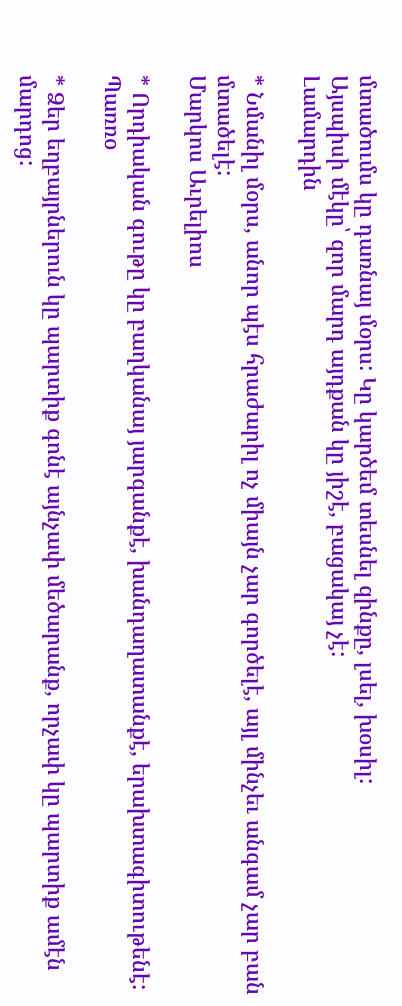մտածումս կը դառնայ մօրս: Կը կարծեմ տեսնել զինքը, լսել, խօսիլ:
Այսպիսի մէկը՝ զոր մարդ այդքան կը յիշէ, բացակայ չէ:
Լամարդին

* Նմանիլ մօրս, անոր պէս հրաժարիլ ոչ միայն չար գործելէ, այլ մինչեւ անգամ չար բան մտածելէ:
Մարկոս Աւրելիոս

* Որդիական գութը կը բաղկանայ յարգանքէ, խանդաղատանքէ, երախտագիտութենէ:
Պառռօ

* Ձեր եղբայրներուն կը պարտիք գոնէ այնչափ մեծարանք, որչափ կը պարտիք ամէն մարդոց: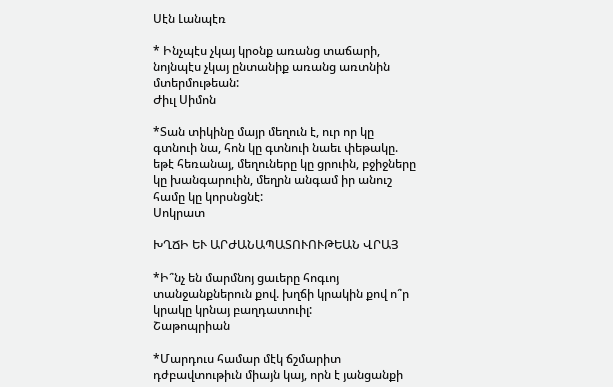Սէն Լանպէռ

* Ինչպէս չկայ կրօնք առանց տաճարի, նոյնպէս չկայ ընտանիք առանց առտնին մտերմութեան:
Ժիւլ Սիմոն

*Տան տիկինը մայր մեղուն է, ուր որ կը գտնուի նա, հոն կը գտնուի նաեւ փեթակը. եթէ հեռանայ, մեղուները կը ցրուին, բջիջները կը խանգարուին, մեղրն անգամ իր անուշ համը կը կորսնցնէ:
Սոկրատ

ԽՂՃԻ ԵՒ ԱՐԺԱՆԱՊԱՏՈՒՈՒԹԵԱՆ ՎՐԱՅ

*Ի՞նչ են մարմնոյ ցաւերը հոգւոյ տանջանքներուն քով. խղճի կրակին քով ո՞ր կրակը կրնայ բաղդատուիլ:
Շաթոպրիան

*Մարդուս համար մէկ ճշմարիտ դժբավտութիւն միայն կայ, որն է յանցանքի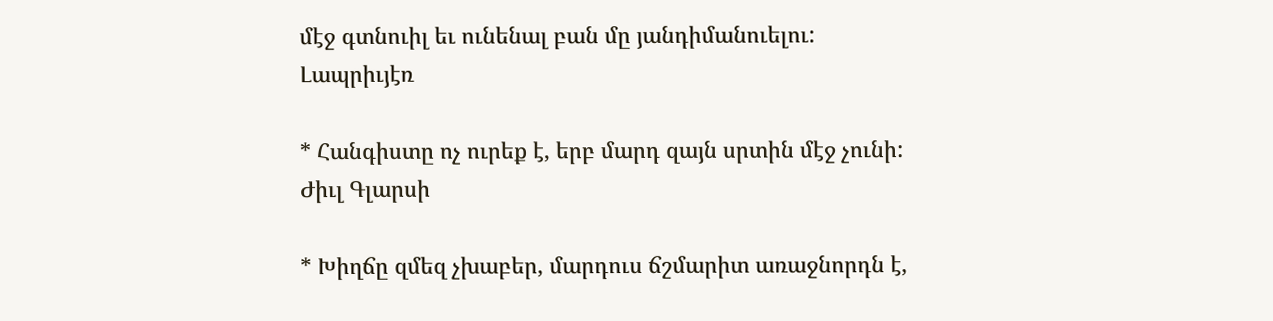մէջ գտնուիլ եւ ունենալ բան մը յանդիմանուելու:
Լապրիւյէռ

* Հանգիստը ոչ ուրեք է, երբ մարդ զայն սրտին մէջ չունի:
Ժիւլ Գլարսի

* Խիղճը զմեզ չխաբեր, մարդուս ճշմարիտ առաջնորդն է,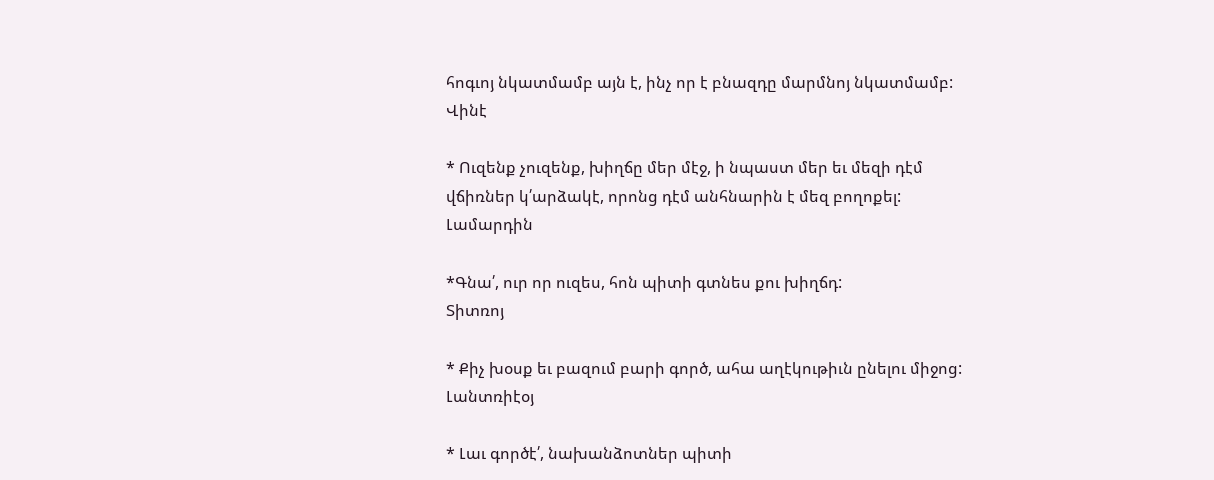հոգւոյ նկատմամբ այն է, ինչ որ է բնազդը մարմնոյ նկատմամբ:
Վինէ

* Ուզենք չուզենք, խիղճը մեր մէջ, ի նպաստ մեր եւ մեզի դէմ վճիռներ կ՛արձակէ, որոնց դէմ անհնարին է մեզ բողոքել:
Լամարդին

*Գնա՛, ուր որ ուզես, հոն պիտի գտնես քու խիղճդ:
Տիտռոյ

* Քիչ խօսք եւ բազում բարի գործ, ահա աղէկութիւն ընելու միջոց:
Լանտռիէօյ

* Լաւ գործէ՛, նախանձոտներ պիտի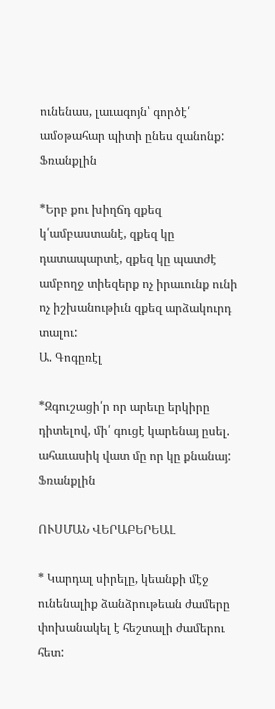ունենաս, լաւագոյն՝ գործէ՛ ամօթահար պիտի ընես զանոնք:
Ֆռանքլին

*Երբ քու խիղճդ զքեզ կ՛ամբաստանէ, զքեզ կը դատապարտէ, զքեզ կը պատժէ ամբողջ տիեզերք ոչ իրաւունք ունի ոչ իշխանութիւն զքեզ արձակուրդ տալու:
Ա. Գոգըռէլ

*Զգուշացի՛ր որ արեւը երկիրը դիտելով, մի՛ գուցէ կարենայ ըսել. ահաւասիկ վատ մը որ կը քնանայ:
Ֆռանքլին

ՈՒՍՄԱՆ ՎԵՐԱԲԵՐԵԱԼ

* Կարդալ սիրելը, կեանքի մէջ ունենալիք ձանձրութեան ժամերը փոխանակել է հեշտալի ժամերու հետ: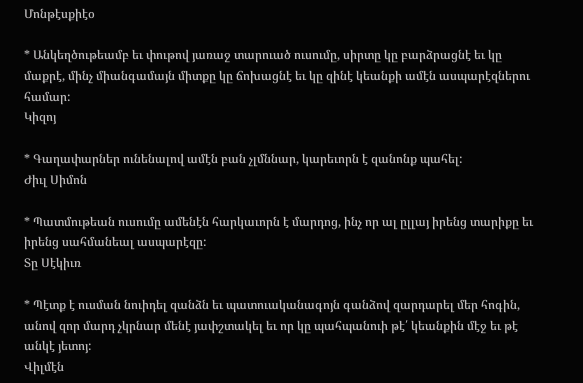Մոնթէսքիէօ

* Անկեղծութեամբ եւ փութով յառաջ տարուած ուսումը, սիրտը կը բարձրացնէ եւ կը մաքրէ, մինչ միանգամայն միտքը կը ճոխացնէ եւ կը զինէ կեանքի ամէն ասպարէզներու համար:
Կիզոյ

* Գաղափարներ ունենալով ամէն բան չլմննար, կարեւորն է զանոնք պահել:
Ժիւլ Սիմոն

* Պատմութեան ուսումը ամենէն հարկաւորն է մարդոց, ինչ որ ալ ըլլայ իրենց տարիքը եւ իրենց սահմանեալ ասպարէզը:
Տը Սէկիւռ

* Պէտք է ուսման նուիդել զանձն եւ պատուականագոյն գանձով զարդարել մեր հոգին, անով զոր մարդ չկրնար մենէ յափշտակել եւ որ կը պահպանուի թէ՛ կեանքին մէջ եւ թէ անկէ յետոյ:
Վիլմէն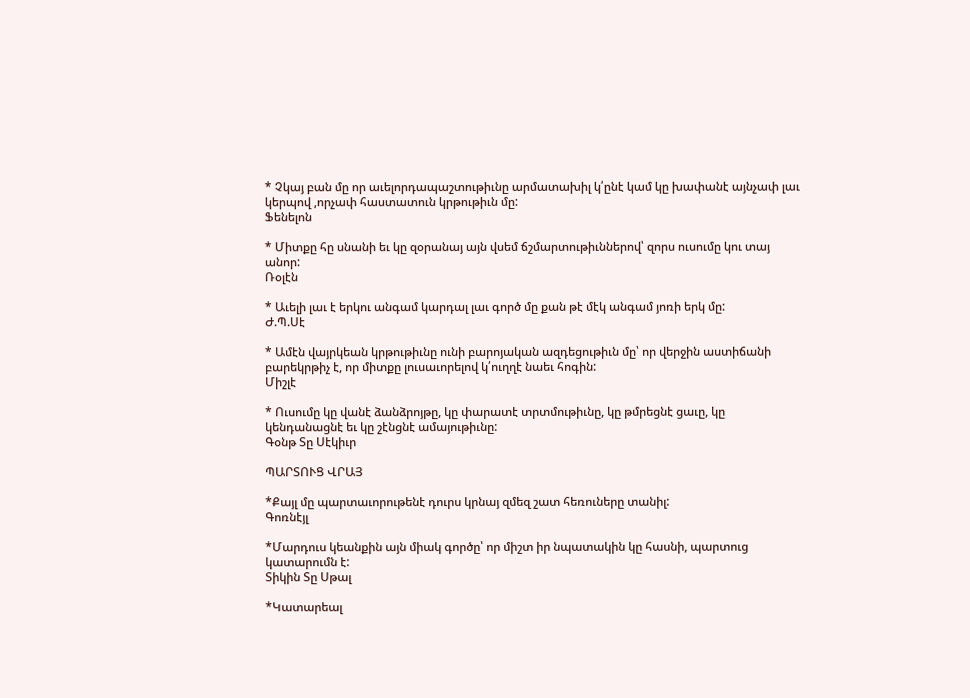* Չկայ բան մը որ աւելորդապաշտութիւնը արմատախիլ կ՛ընէ կամ կը խափանէ այնչափ լաւ կերպով ,որչափ հաստատուն կրթութիւն մը:
Ֆենելոն

* Միտքը հը սնանի եւ կը զօրանայ այն վսեմ ճշմարտութիւններով՝ զորս ուսումը կու տայ անոր:
Ռօլէն

* Աւելի լաւ է երկու անգամ կարդալ լաւ գործ մը քան թէ մէկ անգամ յոռի երկ մը:
Ժ.Պ.Սէ

* Ամէն վայրկեան կրթութիւնը ունի բարոյական ազդեցութիւն մը՝ որ վերջին աստիճանի բարեկրթիչ է, որ միտքը լուսաւորելով կ՛ուղղէ նաեւ հոգին:
Միշլէ

* Ուսումը կը վանէ ձանձրոյթը, կը փարատէ տրտմութիւնը, կը թմրեցնէ ցաւը, կը կենդանացնէ եւ կը շէնցնէ ամայութիւնը:
Գօնթ Տը Սէկիւր

ՊԱՐՏՈՒՑ ՎՐԱՅ

*Քայլ մը պարտաւորութենէ դուրս կրնայ զմեզ շատ հեռուները տանիլ:
Գոռնէյլ

*Մարդուս կեանքին այն միակ գործը՝ որ միշտ իր նպատակին կը հասնի, պարտուց կատարումն է:
Տիկին Տը Սթալ

*Կատարեալ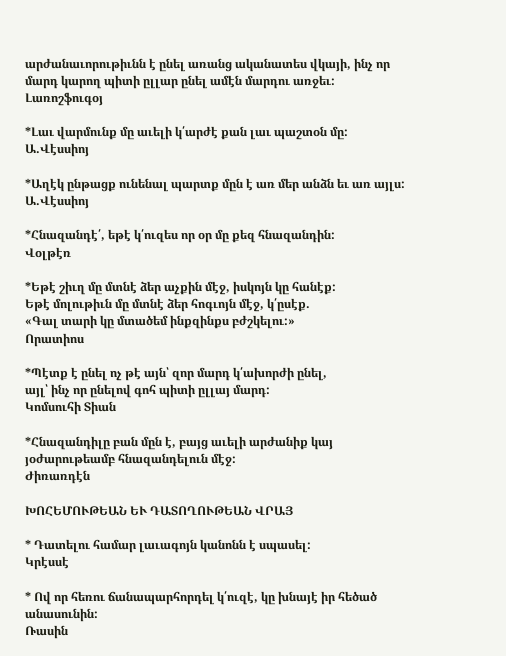արժանաւորութիւնն է ընել առանց ականատես վկայի, ինչ որ մարդ կարող պիտի ըլլար ընել ամէն մարդու առջեւ:
Լառոշֆուգօյ

*Լաւ վարմունք մը աւելի կ՛արժէ քան լաւ պաշտօն մը:
Ա.Վէսսիոյ

*Աղէկ ընթացք ունենալ պարտք մըն է առ մեր անձն եւ առ այլս:
Ա.Վէսսիոյ

*Հնազանդէ՛, եթէ կ՛ուզես որ օր մը քեզ հնազանդին:
Վօլթէռ

*Եթէ շիւղ մը մտնէ ձեր աչքին մէջ, իսկոյն կը հանէք:
Եթէ մոլութիւն մը մտնէ ձեր հոգւոյն մէջ, կ՛ըսէք.
«Գալ տարի կը մտածեմ ինքզինքս բժշկելու:»
Որատիոս

*Պէտք է ընել ոչ թէ այն՝ զոր մարդ կ՛ախորժի ընել,
այլ՝ ինչ որ ընելով գոհ պիտի ըլլայ մարդ:
Կոմսուհի Տիան

*Հնազանդիլը բան մըն է, բայց աւելի արժանիք կայ յօժարութեամբ հնազանդելուն մէջ:
Ժիռառդէն

ԽՈՀԵՄՈՒԹԵԱՆ ԵՒ ԴԱՏՈՂՈՒԹԵԱՆ ՎՐԱՅ

* Դատելու համար լաւագոյն կանոնն է սպասել:
Կրէսսէ

* Ով որ հեռու ճանապարհորդել կ՛ուզէ, կը խնայէ իր հեծած անասունին:
Ռասին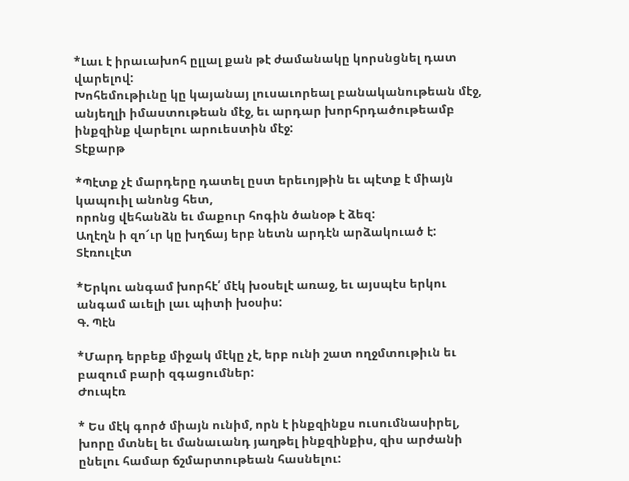*Լաւ է իրաւախոհ ըլլալ քան թէ ժամանակը կորսնցնել դատ վարելով:
Խոհեմութիւնը կը կայանայ լուսաւորեալ բանականութեան մէջ,
անյեղլի իմաստութեան մէջ, եւ արդար խորհրդածութեամբ ինքզինք վարելու արուեստին մէջ:
Տէքարթ

*Պէտք չէ մարդերը դատել ըստ երեւոյթին եւ պէտք է միայն կապուիլ անոնց հետ,
որոնց վեհանձն եւ մաքուր հոգին ծանօթ է ձեզ:
Աղէղն ի զո՜ւր կը խղճայ երբ նետն արդէն արձակուած է:
Տէռուլէտ

*Երկու անգամ խորհէ՛ մէկ խօսելէ առաջ, եւ այսպէս երկու անգամ աւելի լաւ պիտի խօսիս:
Գ. Պէն

*Մարդ երբեք միջակ մէկը չէ, երբ ունի շատ ողջմտութիւն եւ բազում բարի զգացումներ:
Ժուպէռ

* Ես մէկ գործ միայն ունիմ, որն է ինքզինքս ուսումնասիրել, խորը մտնել եւ մանաւանդ յաղթել ինքզինքիս, զիս արժանի ընելու համար ճշմարտութեան հասնելու: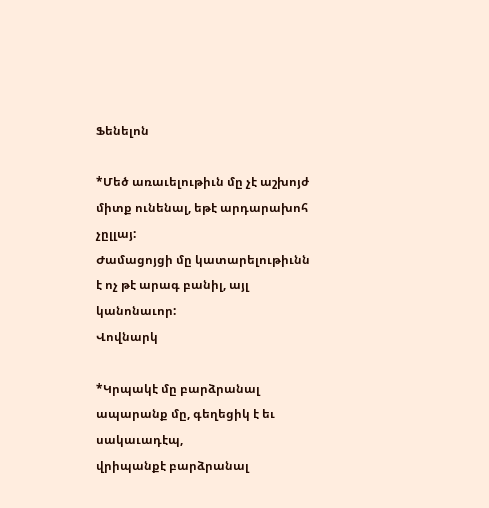Ֆենելոն

*Մեծ առաւելութիւն մը չէ աշխոյժ միտք ունենալ, եթէ արդարախոհ չըլլայ:
Ժամացոյցի մը կատարելութիւնն է ոչ թէ արագ բանիլ, այլ կանոնաւոր:
Վովնարկ

*Կրպակէ մը բարձրանալ ապարանք մը, գեղեցիկ է եւ սակաւադէպ,
վրիպանքէ բարձրանալ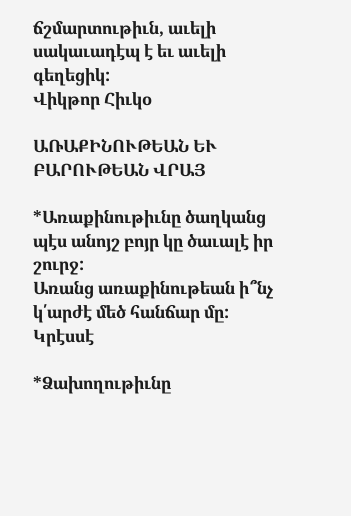ճշմարտութիւն, աւելի սակաւադէպ է եւ աւելի գեղեցիկ:
Վիկթոր Հիւկօ

ԱՌԱՔԻՆՈՒԹԵԱՆ ԵՒ ԲԱՐՈՒԹԵԱՆ ՎՐԱՅ

*Առաքինութիւնը ծաղկանց պէս անոյշ բոյր կը ծաւալէ իր շուրջ:
Առանց առաքինութեան ի՞նչ կ՛արժէ մեծ հանճար մը:
Կրէսսէ

*Ձախողութիւնը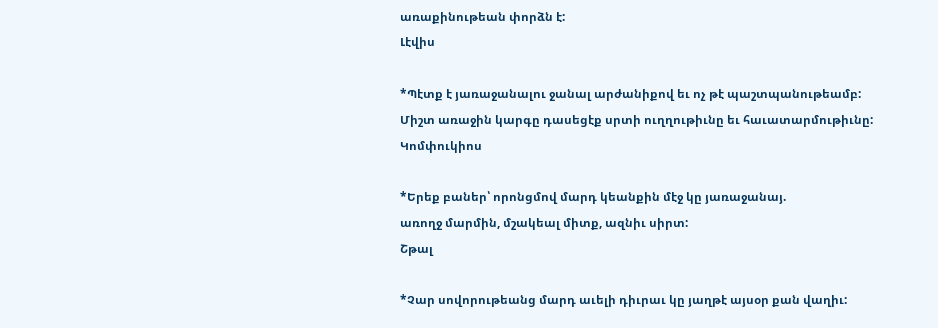առաքինութեան փորձն է:
Լէվիս

*Պէտք է յառաջանալու ջանալ արժանիքով եւ ոչ թէ պաշտպանութեամբ:
Միշտ առաջին կարգը դասեցէք սրտի ուղղութիւնը եւ հաւատարմութիւնը:
Կոմփուկիոս

*Երեք բաներ՝ որոնցմով մարդ կեանքին մէջ կը յառաջանայ.
առողջ մարմին, մշակեալ միտք, ազնիւ սիրտ:
Շթալ

*Չար սովորութեանց մարդ աւելի դիւրաւ կը յաղթէ այսօր քան վաղիւ: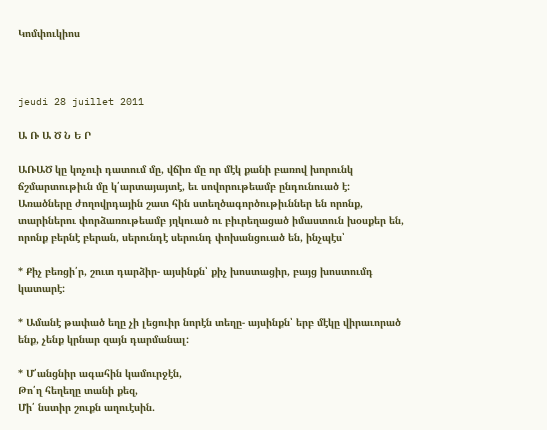Կոմփուկիոս



jeudi 28 juillet 2011

Ա Ռ Ա Ծ Ն Ե Ր

ԱՌԱԾ կը կոչուի դատում մը, վճիռ մը որ մէկ քանի բառով խորունկ ճշմարտութիւն մը կ՛արտայայտէ, եւ սովորութեամբ ընդունուած է: Առածները ժողովրդային շատ հին ստեղծագործութիւններ են որոնք, տարիներու փորձառութեամբ յղկուած ու բիւրեղացած իմաստուն խօսքեր են, որոնք բերնէ բերան, սերունդէ սերունդ փոխանցուած են, ինչպէս՝

* Քիչ բեռցի՛ր, շուտ դարձիր- այսինքն՝ քիչ խոստացիր, բայց խոստումդ կատարէ:

* Ամանէ թափած եղը չի լեցուիր նորէն տեղը- այսինքն՝ երբ մէկը վիրաւորած ենք, չենք կրնար զայն դարմանալ:

* Մ՛անցնիր ագահին կամուրջէն,
Թո՛ղ հեղեղը տանի քեզ,
Մի՛ նստիր շուքն աղուէսին.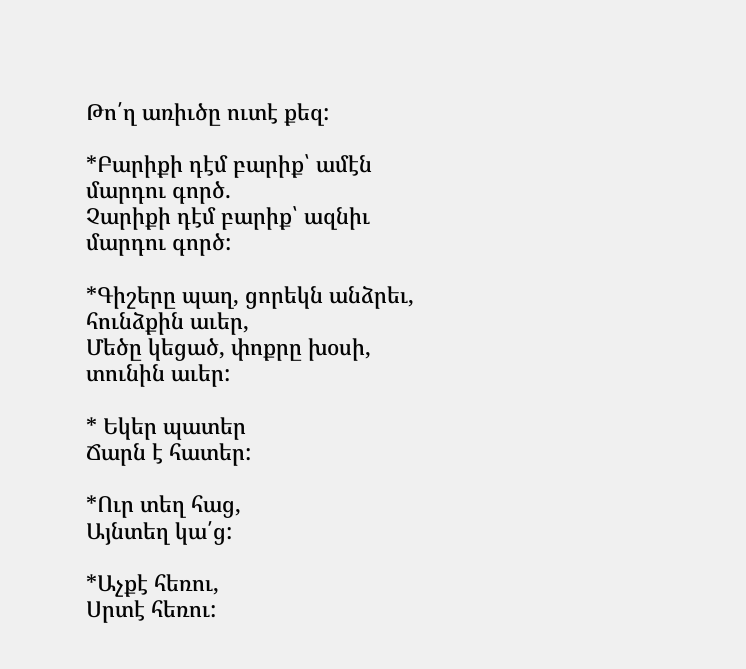Թո՛ղ առիւծը ուտէ քեզ:

*Բարիքի դէմ բարիք՝ ամէն մարդու գործ.
Չարիքի դէմ բարիք՝ ազնիւ մարդու գործ:

*Գիշերը պաղ, ցորեկն անձրեւ, հունձքին աւեր,
Մեծը կեցած, փոքրը խօսի, տունին աւեր:

* Եկեր պատեր
Ճարն է հատեր:

*Ուր տեղ հաց,
Այնտեղ կա՛ց:

*Աչքէ հեռու,
Սրտէ հեռու: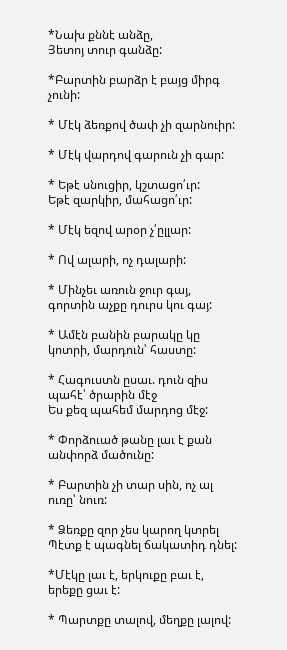*Նախ քննէ անձը,
Յետոյ տուր գանձը:

*Բարտին բարձր է բայց միրգ չունի:

* Մէկ ձեռքով ծափ չի զարնուիր:

* Մէկ վարդով գարուն չի գար:

* Եթէ սնուցիր, կշտացո՛ւր:
Եթէ զարկիր, մահացո՛ւր:

* Մէկ եզով արօր չ՛ըլլար:

* Ով ալարի, ոչ դալարի:

* Մինչեւ առուն ջուր գայ, գորտին աչքը դուրս կու գայ:

* Ամէն բանին բարակը կը կոտրի, մարդուն՝ հաստը:

* Հագուստն ըսաւ. դուն զիս պահէ՝ ծրարին մէջ
Ես քեզ պահեմ մարդոց մէջ:

* Փորձուած թանը լաւ է քան անփորձ մածունը:

* Բարտին չի տար սին, ոչ ալ ուռը՝ նուռ:

* Ձեռքը զոր չես կարող կտրել
Պէտք է պագնել ճակատիդ դնել:

*Մէկը լաւ է, երկուքը բաւ է, երեքը ցաւ է:

* Պարտքը տալով, մեղքը լալով: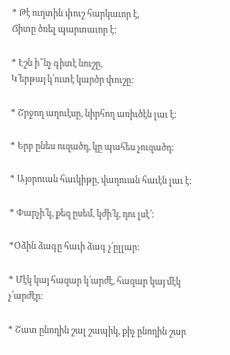* Թէ ուղտին փուշ հարկաւոր է,
Ճիտը ծռել պարտաւոր է:

* Էշն ի՞նչ գիտէ նուշը,
Կ՛երթայ կ՛ուտէ կարծր փուշը:

* Շրջող աղուէսը, նիրհող առիւծէն լաւ է:

* Երբ ընես ուզածդ, կը պահես չուզածդ:

* Այօրուան հաւկիթը, վաղուան հաւէն լաւ է:

* Փարչի՛կ, քեզ ըսեմ, կժի՛կ, դու լսէ՛:

*Օձին ձագը հաւի ձագ չ՛ըլլար:

* Մէկ կայ հազար կ՛արժէ, հազար կայ մէկ չ՛արժէր:

* Շատ ընողին շալ շապիկ, քիչ ընողին շար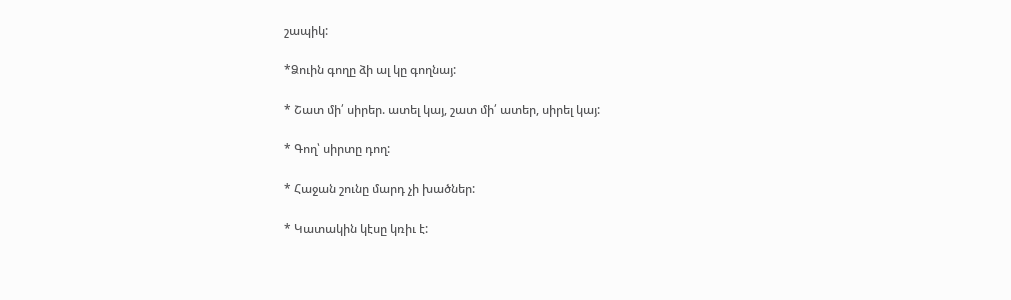շապիկ:

*Ձուին գողը ձի ալ կը գողնայ:

* Շատ մի՛ սիրեր. ատել կայ, շատ մի՛ ատեր, սիրել կայ:

* Գող՝ սիրտը դող:

* Հաջան շունը մարդ չի խածներ:

* Կատակին կէսը կռիւ է: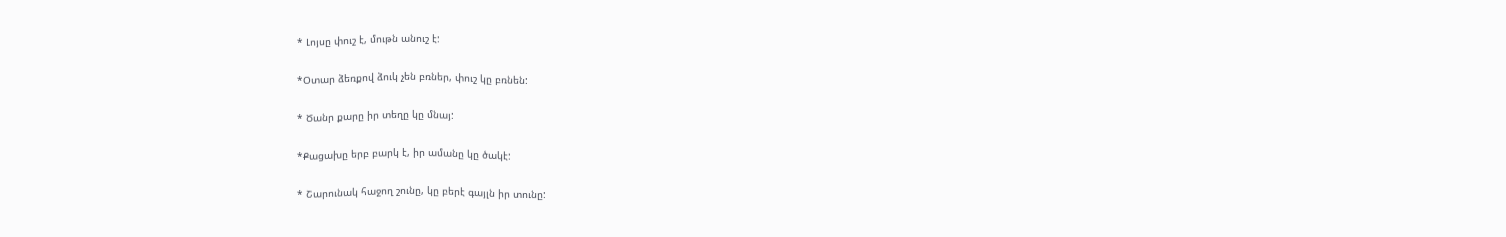* Լոյսը փուշ է, մութն անուշ է:

*Օտար ձեռքով ձուկ չեն բռներ, փուշ կը բռնեն:

* Ծանր քարը իր տեղը կը մնայ:

*Քացախը երբ բարկ է, իր ամանը կը ծակէ:

* Շարունակ հաջող շունը, կը բերէ գայլն իր տունը: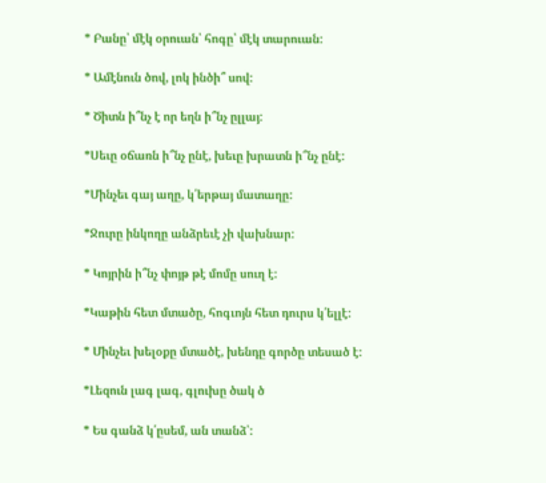* Բանը՝ մէկ օրուան՝ հոգը՝ մէկ տարուան:

* Ամէնուն ծով, լոկ ինծի՞ սով:

* Ծիտն ի՞նչ է որ եղն ի՞նչ ըլլայ:

*Սեւը օճառն ի՞նչ ընէ, խեւը խրատն ի՞նչ ընէ:

*Մինչեւ գայ աղը, կ՛երթայ մատաղը:

*Ջուրը ինկողը անձրեւէ չի վախնար:

* Կոյրին ի՞նչ փոյթ թէ մոմը սուղ է:

*Կաթին հետ մտածը, հոգւոյն հետ դուրս կ՛ելլէ:

* Մինչեւ խելօքը մտածէ, խենդը գործը տեսած է:

*Լեզուն լագ լագ, գլուխը ծակ ծ

* Ես գանձ կ՛ըսեմ, ան տանձ՝: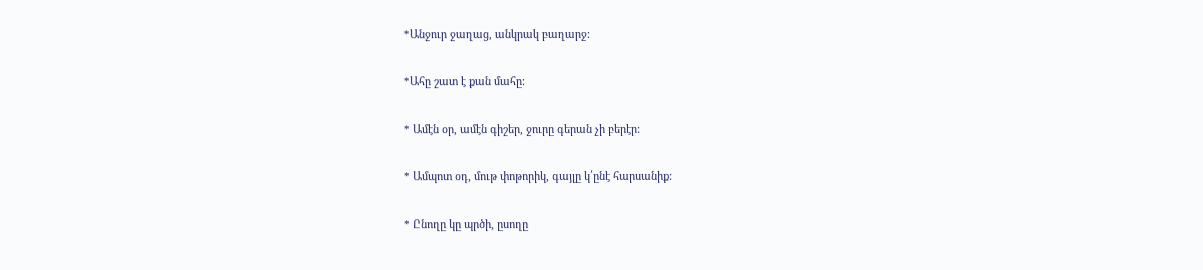*Անջուր ջաղաց, անկրակ բաղարջ:

*Ահը շատ է քան մահը:

* Ամէն օր, ամէն գիշեր, ջուրը գերան չի բերէր:

* Ամպոտ օդ, մութ փոթորիկ, գայլը կ՛ընէ հարսանիք:

* Ընողը կը պրծի, ըսողը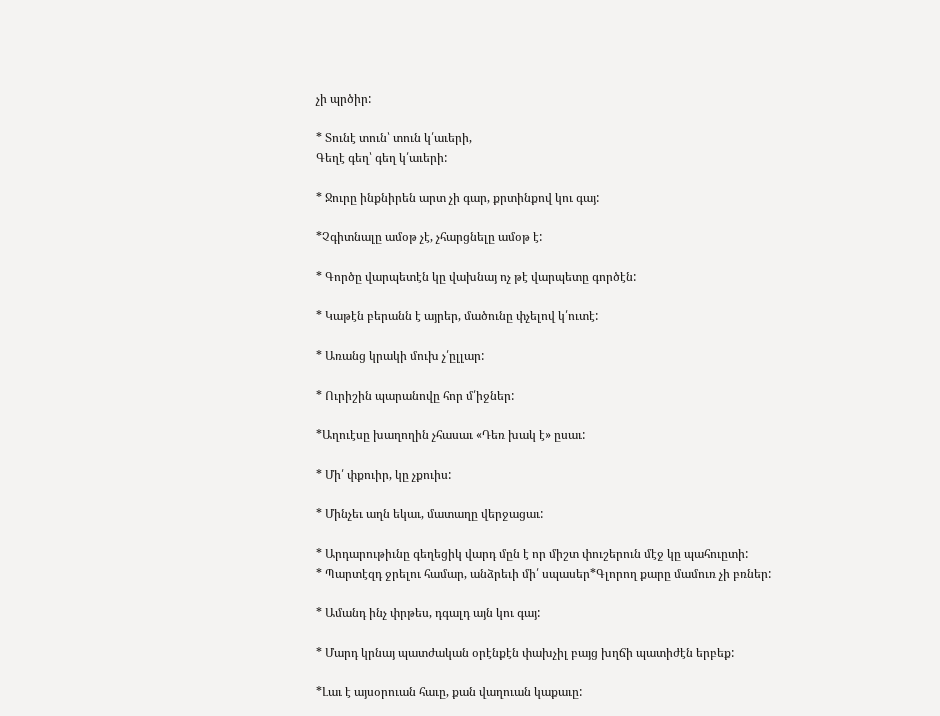չի պրծիր:

* Տունէ տուն՝ տուն կ՛աւերի,
Գեղէ գեղ՝ գեղ կ՛աւերի:

* Ջուրը ինքնիրեն արտ չի գար, քրտինքով կու գայ:

*Չգիտնալը ամօթ չէ, չհարցնելը ամօթ է:

* Գործը վարպետէն կը վախնայ ոչ թէ վարպետը գործէն:

* Կաթէն բերանն է այրեր, մածունը փչելով կ՛ուտէ:

* Առանց կրակի մուխ չ՛ըլլար:

* Ուրիշին պարանովը հոր մ՛իջներ:

*Աղուէսը խաղողին չհասաւ «Դեռ խակ է» ըսաւ:

* Մի՛ փքուիր, կը չքուիս:

* Մինչեւ աղն եկաւ, մատաղը վերջացաւ:

* Արդարութիւնը գեղեցիկ վարդ մըն է որ միշտ փուշերուն մէջ կը պահուըտի:
* Պարտէզդ ջրելու համար, անձրեւի մի՛ սպասեր*Գլորող քարը մամուռ չի բռներ:

* Ամանդ ինչ փրթես, դգալդ այն կու գայ:

* Մարդ կրնայ պատժական օրէնքէն փախչիլ բայց խղճի պատիժէն երբեք:

*Լաւ է այսօրուան հաւը, քան վաղուան կաքաւը: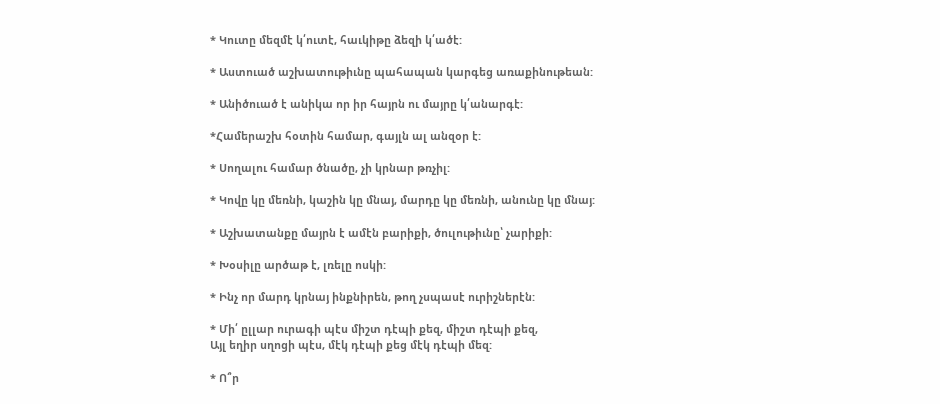* Կուտը մեզմէ կ՛ուտէ, հաւկիթը ձեզի կ՛ածէ:

* Աստուած աշխատութիւնը պահապան կարգեց առաքինութեան:

* Անիծուած է անիկա որ իր հայրն ու մայրը կ՛անարգէ:

*Համերաշխ հօտին համար, գայլն ալ անզօր է:

* Սողալու համար ծնածը, չի կրնար թռչիլ:

* Կովը կը մեռնի, կաշին կը մնայ, մարդը կը մեռնի, անունը կը մնայ:

* Աշխատանքը մայրն է ամէն բարիքի, ծուլութիւնը՝ չարիքի:

* Խօսիլը արծաթ է, լռելը ոսկի:

* Ինչ որ մարդ կրնայ ինքնիրեն, թող չսպասէ ուրիշներէն:

* Մի՛ ըլլար ուրագի պէս միշտ դէպի քեզ, միշտ դէպի քեզ,
Այլ եղիր սղոցի պէս, մէկ դէպի քեց մէկ դէպի մեզ:

* Ո՞ր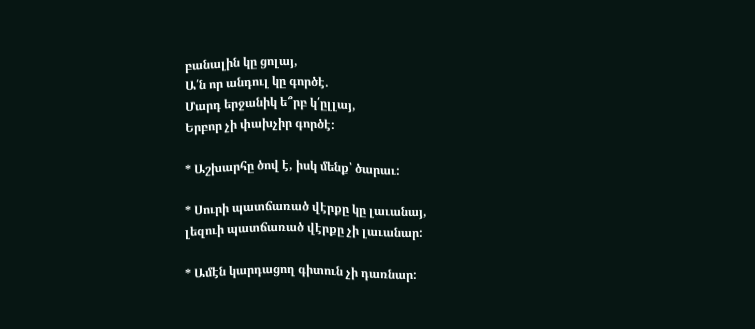բանալին կը ցոլայ,
Ա՛ն որ անդուլ կը գործէ.
Մարդ երջանիկ ե՞րբ կ՛ըլլայ,
Երբոր չի փախչիր գործէ:

* Աշխարհը ծով է, իսկ մենք՝ ծարաւ:

* Սուրի պատճառած վէրքը կը լաւանայ,
լեզուի պատճառած վէրքը չի լաւանար:

* Ամէն կարդացող գիտուն չի դառնար: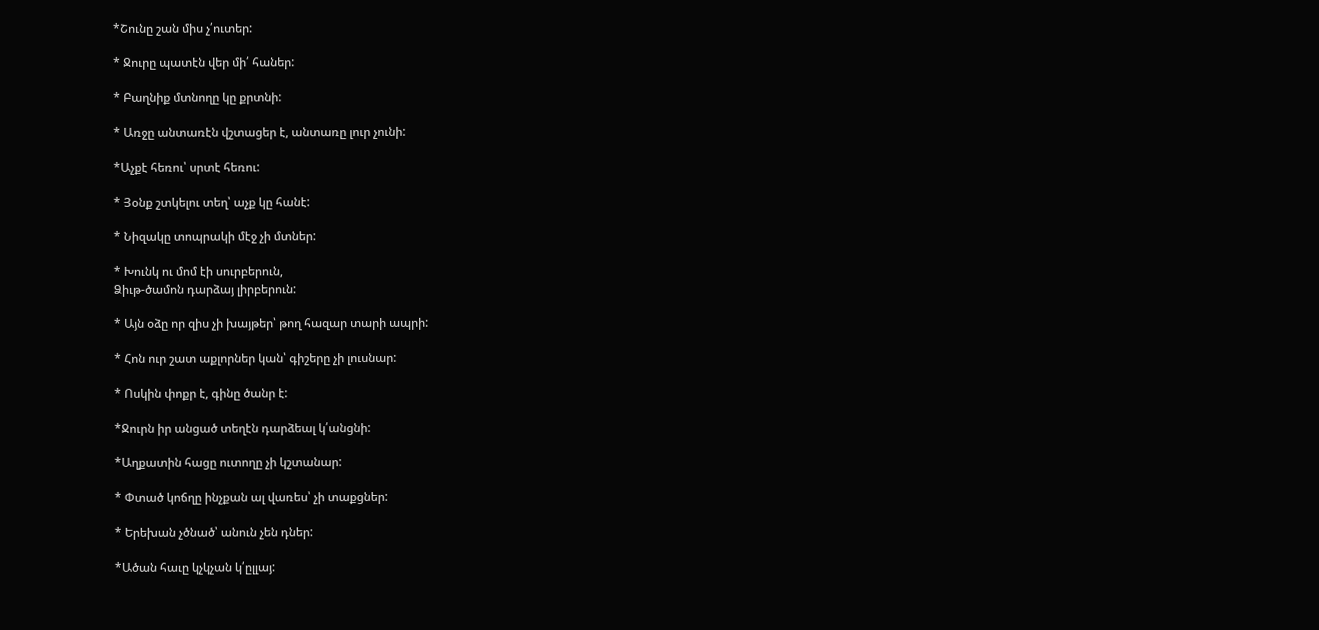*Շունը շան միս չ՛ուտեր:

* Ջուրը պատէն վեր մի՛ հաներ:

* Բաղնիք մտնողը կը քրտնի:

* Առջը անտառէն վշտացեր է, անտառը լուր չունի:

*Աչքէ հեռու՝ սրտէ հեռու:

* Յօնք շտկելու տեղ՝ աչք կը հանէ:

* Նիզակը տոպրակի մէջ չի մտներ:

* Խունկ ու մոմ էի սուրբերուն,
Ձիւթ-ծամոն դարձայ լիրբերուն:

* Այն օձը որ զիս չի խայթեր՝ թող հազար տարի ապրի:

* Հոն ուր շատ աքլորներ կան՝ գիշերը չի լուսնար:

* Ոսկին փոքր է, գինը ծանր է:

*Ջուրն իր անցած տեղէն դարձեալ կ՛անցնի:

*Աղքատին հացը ուտողը չի կշտանար:

* Փտած կոճղը ինչքան ալ վառես՝ չի տաքցներ:

* Երեխան չծնած՝ անուն չեն դներ:

*Ածան հաւը կչկչան կ՛ըլլայ: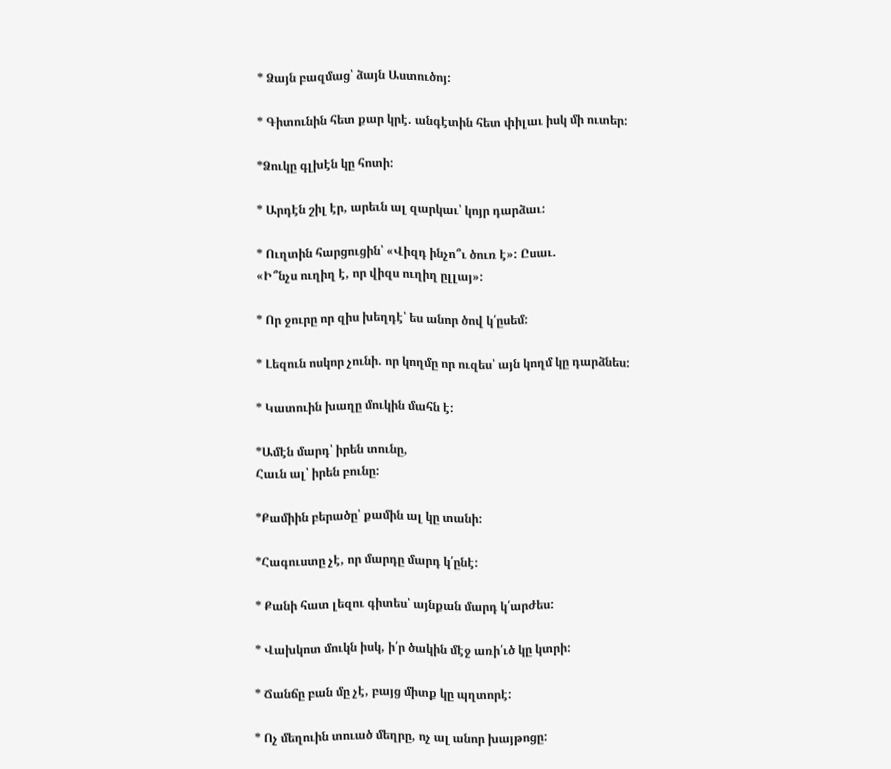* Ձայն բազմաց՝ ձայն Աստուծոյ:

* Գիտունին հետ քար կրէ. անգէտին հետ փիլաւ իսկ մի ուտեր:

*Ձուկը գլխէն կը հոտի:

* Արդէն շիլ էր, արեւն ալ զարկաւ՝ կոյր դարձաւ:

* Ուղտին հարցուցին՝ «Վիզդ ինչո՞ւ ծուռ է»: Ըսաւ.
«Ի՞նչս ուղիղ է, որ վիզս ուղիղ ըլլայ»:

* Որ ջուրը որ զիս խեղդէ՝ ես անոր ծով կ՛ըսեմ:

* Լեզուն ոսկոր չունի. որ կողմը որ ուզես՝ այն կողմ կը դարձնես:

* Կատուին խաղը մուկին մահն է:

*Ամէն մարդ՝ իրեն տունը,
Հաւն ալ՝ իրեն բունը:

*Քամիին բերածը՝ քամին ալ կը տանի:

*Հագուստը չէ, որ մարդը մարդ կ՛ընէ:

* Քանի հատ լեզու գիտես՝ այնքան մարդ կ՛արժես:

* Վախկոտ մուկն իսկ, ի՛ր ծակին մէջ առի՛ւծ կը կտրի:

* Ճանճը բան մը չէ, բայց միտք կը պղտորէ:

* Ոչ մեղուին տուած մեղրը, ոչ ալ անոր խայթոցը: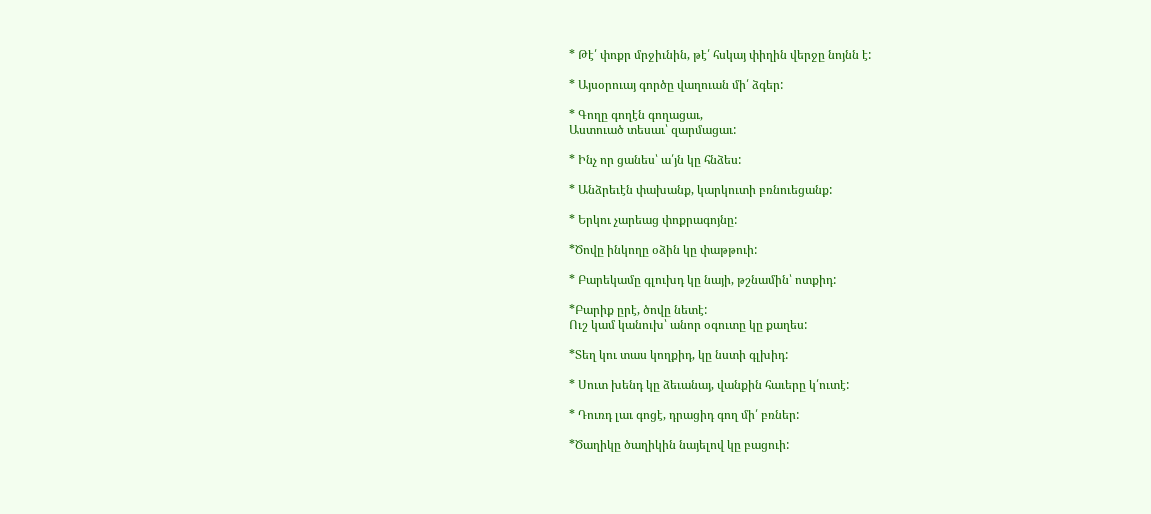* Թէ՛ փոքր մրջիւնին, թէ՛ հսկայ փիղին վերջը նոյնն է:

* Այսօրուայ գործը վաղուան մի՛ ձգեր:

* Գողը գողէն գողացաւ,
Աստուած տեսաւ՝ զարմացաւ:

* Ինչ որ ցանես՝ ա՛յն կը հնձես:

* Անձրեւէն փախանք, կարկուտի բռնուեցանք:

* Երկու չարեաց փոքրագոյնը:

*Ծովը ինկողը օձին կը փաթթուի:

* Բարեկամը գլուխդ կը նայի, թշնամին՝ ոտքիդ:

*Բարիք ըրէ, ծովը նետէ:
Ուշ կամ կանուխ՝ անոր օգուտը կը քաղես:

*Տեղ կու տաս կողքիդ, կը նստի գլխիդ:

* Սուտ խենդ կը ձեւանայ, վանքին հաւերը կ՛ուտէ:

* Դուռդ լաւ գոցէ, դրացիդ գող մի՛ բռներ:

*Ծաղիկը ծաղիկին նայելով կը բացուի: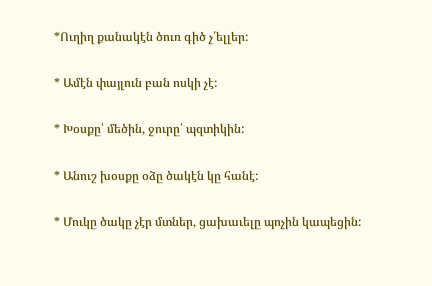*Ուղիղ քանակէն ծուռ գիծ չ՛ելլեր:

* Ամէն փայլուն բան ոսկի չէ:

* Խօսքը՝ մեծին, ջուրը՝ պզտիկին:

* Անուշ խօսքը օձը ծակէն կը հանէ:

* Մուկը ծակը չէր մտներ, ցախաւելը պոչին կապեցին: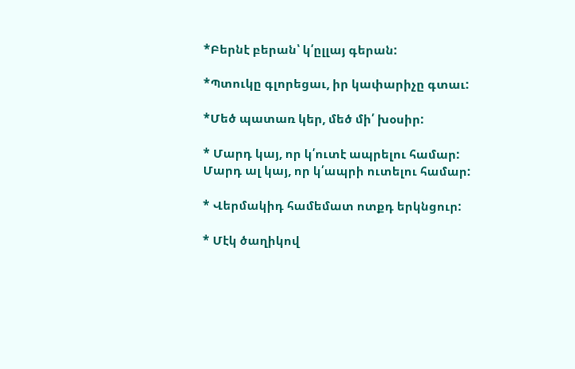*Բերնէ բերան՝ կ՛ըլլայ գերան:

*Պտուկը գլորեցաւ, իր կափարիչը գտաւ:

*Մեծ պատառ կեր, մեծ մի՛ խօսիր:

* Մարդ կայ, որ կ՛ուտէ ապրելու համար:
Մարդ ալ կայ, որ կ՛ապրի ուտելու համար:

* Վերմակիդ համեմատ ոտքդ երկնցուր:

* Մէկ ծաղիկով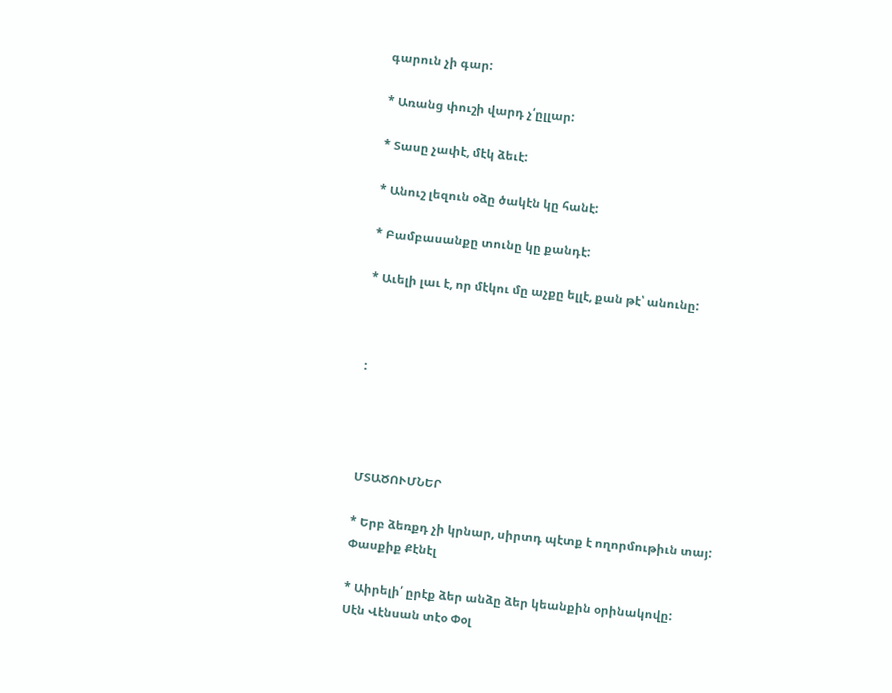գարուն չի գար:

* Առանց փուշի վարդ չ՛ըլլար:

* Տասը չափէ, մէկ ձեւէ:

* Անուշ լեզուն օձը ծակէն կը հանէ:

* Բամբասանքը տունը կը քանդէ:

* Աւելի լաւ է, որ մէկու մը աչքը ելլէ, քան թէ՝ անունը:



:




ՄՏԱԾՈՒՄՆԵՐ

* Երբ ձեռքդ չի կրնար, սիրտդ պէտք է ողորմութիւն տայ:
Փասքիք Քէնէլ

* Աիրելի՛ ըրէք ձեր անձը ձեր կեանքին օրինակովը:
Սէն Վէնսան տէօ Փօլ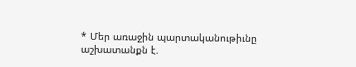* Մեր առաջին պարտականութիւնը աշխատանքն է.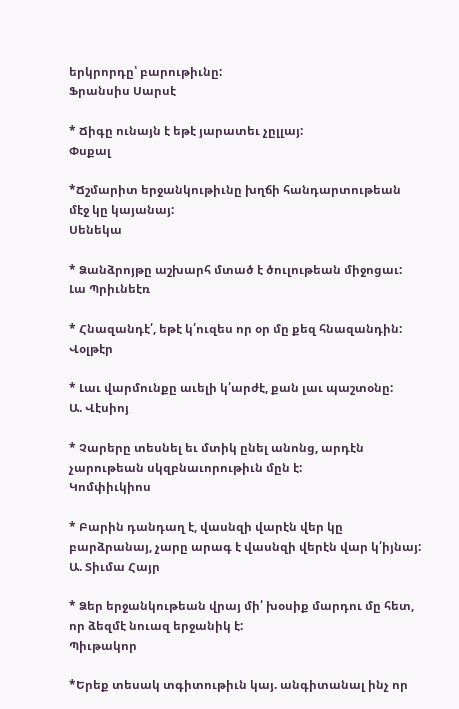երկրորդը՝ բարութիւնը:
Ֆրանսիս Սարսէ

* Ճիգը ունայն է եթէ յարատեւ չըլլայ:
Փսքալ

*Ճշմարիտ երջանկութիւնը խղճի հանդարտութեան մէջ կը կայանայ:
Սենեկա

* Ձանձրոյթը աշխարհ մտած է ծուլութեան միջոցաւ:
Լա Պրիւնեէռ

* Հնազանդէ՛, եթէ կ՛ուզես որ օր մը քեզ հնազանդին:
Վօլթէր

* Լաւ վարմունքը աւելի կ՛արժէ, քան լաւ պաշտօնը:
Ա. Վէսիոյ

* Չարերը տեսնել եւ մտիկ ընել անոնց, արդէն չարութեան սկզբնաւորութիւն մըն է:
Կոմփիւկիոս

* Բարին դանդաղ է, վասնզի վարէն վեր կը բարձրանայ, չարը արագ է վասնզի վերէն վար կ՛իյնայ:
Ա. Տիւմա Հայր

* Ձեր երջանկութեան վրայ մի՛ խօսիք մարդու մը հետ, որ ձեզմէ նուազ երջանիկ է:
Պիւթակոր

*Երեք տեսակ տգիտութիւն կայ. անգիտանալ ինչ որ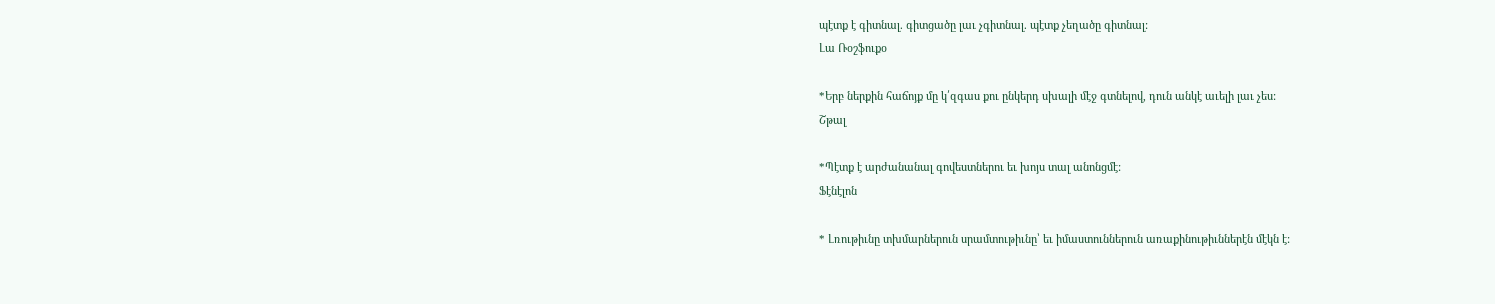պէտք է գիտնալ. գիտցածը լաւ չգիտնալ. պէտք չեղածը գիտնալ:
Լա Ռօշֆուքօ

*Երբ ներքին հաճոյք մը կ՛զգաս քու ընկերդ սխալի մէջ գտնելով, դուն անկէ աւելի լաւ չես:
Շթալ

*Պէտք է արժանանալ գովեստներու եւ խոյս տալ անոնցմէ:
Ֆէնէլոն

* Լռութիւնը տխմարներուն սրամտութիւնը՝ եւ իմաստուններուն առաքինութիւններէն մէկն է: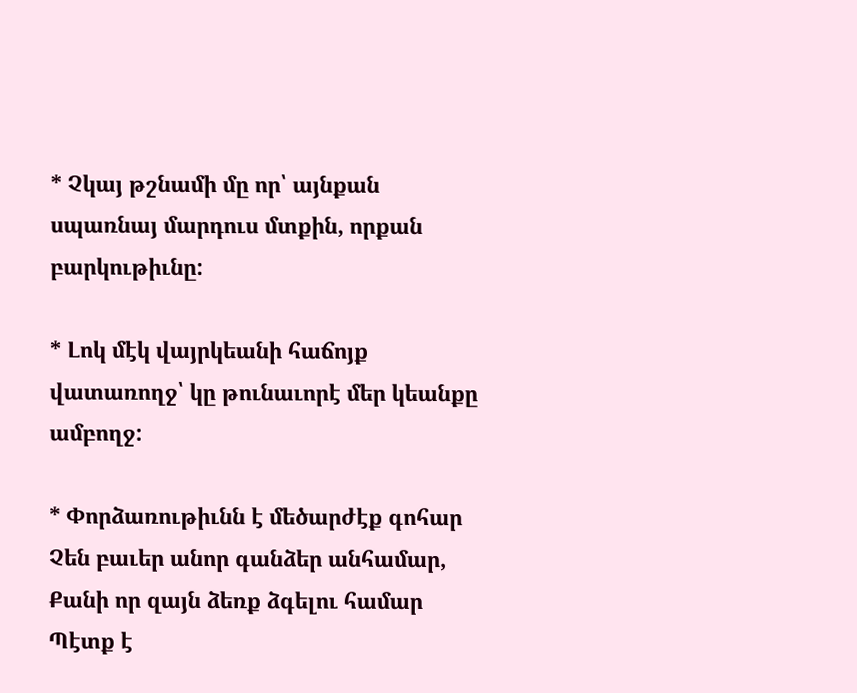* Չկայ թշնամի մը որ՝ այնքան սպառնայ մարդուս մտքին, որքան բարկութիւնը:

* Լոկ մէկ վայրկեանի հաճոյք վատառողջ՝ կը թունաւորէ մեր կեանքը ամբողջ:

* Փորձառութիւնն է մեծարժէք գոհար
Չեն բաւեր անոր գանձեր անհամար,
Քանի որ զայն ձեռք ձգելու համար
Պէտք է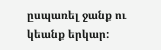ըսպառել ջանք ու կեանք երկար: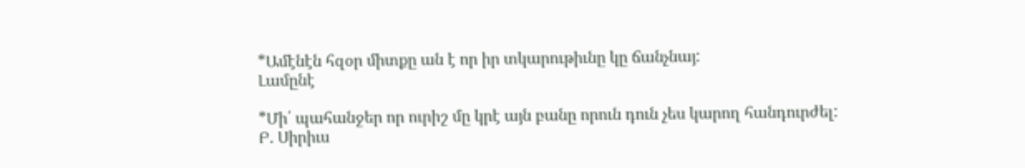*Ամէնէն հզօր միտքը ան է որ իր տկարութիւնը կը ճանչնայ:
Լամընէ

*Մի՛ պահանջեր որ ուրիշ մը կրէ այն բանը որուն դուն չես կարող հանդուրժել:
Բ. Սիրիւս